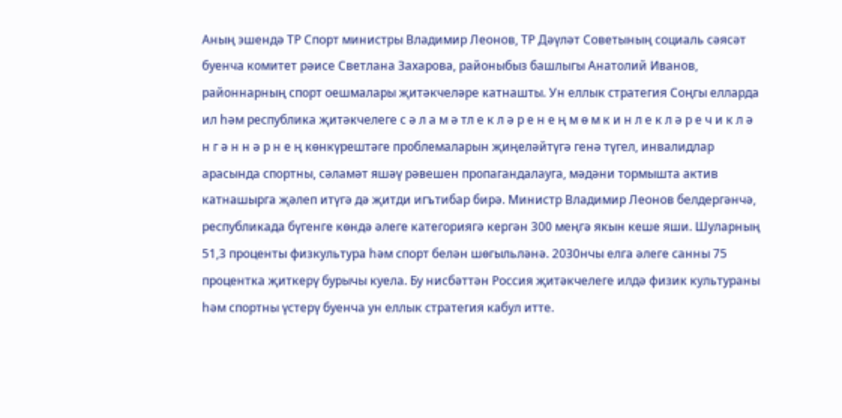Аның эшендә ТР Спорт министры Владимир Леонов, ТР Дәүләт Советының социаль сәясәт буенча комитет рәисе Светлана Захарова, районыбыз башлыгы Анатолий Иванов, районнарның спорт оешмалары җитәкчеләре катнашты. Ун еллык стратегия Соңгы елларда ил һәм республика җитәкчелеге с ә л а м ә тл е к л ә р е н е ң м ө м к и н л е к л ә р е ч и к л ә н г ә н н ә р н е ң көнкүрештәге проблемаларын җиңеләйтүгә генә түгел, инвалидлар арасында спортны, сәламәт яшәү рәвешен пропагандалауга, мәдәни тормышта актив катнашырга җәлеп итүгә дә җитди игътибар бирә. Министр Владимир Леонов белдергәнчә, республикада бүгенге көндә әлеге категориягә кергән 300 меңгә якын кеше яши. Шуларның 51,3 проценты физкультура һәм спорт белән шөгыльләнә. 2030нчы елга әлеге санны 75 процентка җиткерү бурычы куела. Бу нисбәттән Россия җитәкчелеге илдә физик культураны һәм спортны үстерү буенча ун еллык стратегия кабул итте.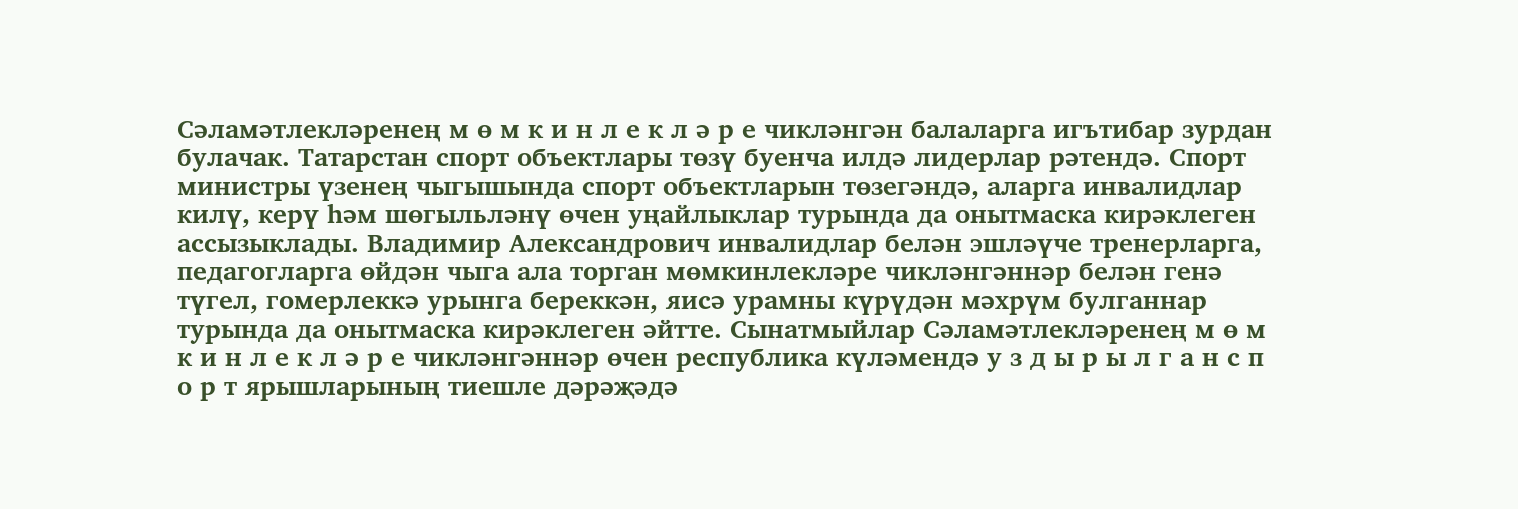Сәламәтлекләренең м ө м к и н л е к л ә р е чикләнгән балаларга игътибар зурдан булачак. Татарстан спорт объектлары төзү буенча илдә лидерлар рәтендә. Спорт министры үзенең чыгышында спорт объектларын төзегәндә, аларга инвалидлар килү, керү һәм шөгыльләнү өчен уңайлыклар турында да онытмаска кирәклеген ассызыклады. Владимир Александрович инвалидлар белән эшләүче тренерларга, педагогларга өйдән чыга ала торган мөмкинлекләре чикләнгәннәр белән генә түгел, гомерлеккә урынга береккән, яисә урамны күрүдән мәхрүм булганнар турында да онытмаска кирәклеген әйтте. Сынатмыйлар Сәламәтлекләренең м ө м к и н л е к л ә р е чикләнгәннәр өчен республика күләмендә у з д ы р ы л г а н с п о р т ярышларының тиешле дәрәҗәдә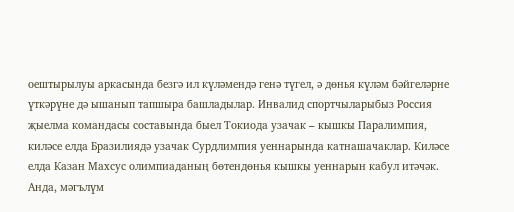оештырылуы аркасында безгә ил күләмендә генә түгел, ә дөнья күләм бәйгеләрне үткәрүне дә ышанып тапшыра башладылар. Инвалид спортчыларыбыз Россия җыелма командасы составында быел Токиода узачак – кышкы Паралимпия, киләсе елда Бразилиядә узачак Сурдлимпия уеннарында катнашачаклар. Киләсе елда Казан Махсус олимпиаданың бөтендөнья кышкы уеннарын кабул итәчәк. Анда, мәгълүм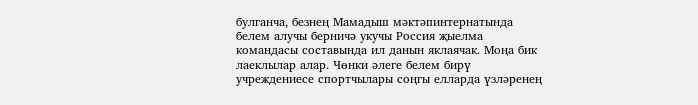булганча, безнең Мамадыш мәктәпинтернатында белем алучы берничә укучы Россия җыелма командасы составында ил данын яклаячак. Моңа бик лаеклылар алар. Чөнки әлеге белем бирү учреждениесе спортчылары соңгы елларда үзләренең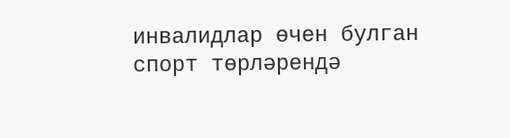инвалидлар өчен булган спорт төрләрендә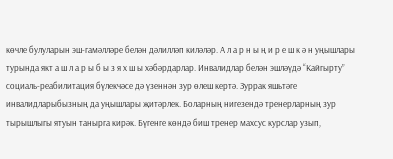көчле булуларын эш-гамәлләре белән дәлилләп киләләр. А л а р н ы ң и р е ш к ә н уңышлары турында якт а ш л а р ы б ы з я х ш ы хәбәрдарлар. Инвалидлар белән эшләүдә “Кайгырту” социаль-реабилитация бүлекчәсе дә үзеннән зур өлеш кертә. Зуррак яшьтәге инвалидларыбызның да уңышлары җитәрлек. Боларның нигезендә тренерларның зур тырышлыгы ятуын танырга кирәк. Бүгенге көндә биш тренер махсус курслар узып,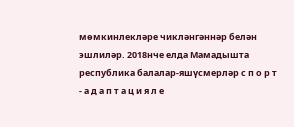мөмкинлекләре чикләнгәннәр белән эшлиләр. 2018нче елда Мамадышта республика балалар-яшүсмерләр с п о р т - а д а п т а ц и я л е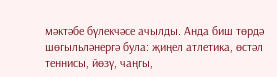мәктәбе бүлекчәсе ачылды. Анда биш төрдә шөгыльләнергә була: җиңел атлетика, өстәл теннисы, йөзү, чаңгы,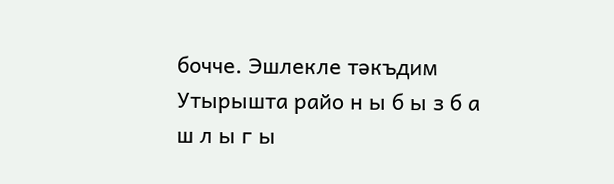бочче. Эшлекле тәкъдим Утырышта райо н ы б ы з б а ш л ы г ы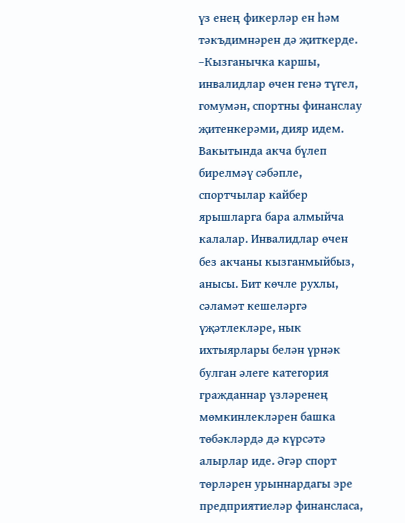үз енең фикерләр ен һәм тәкъдимнәрен дә җиткерде. –Кызганычка каршы, инвалидлар өчен генә түгел, гомумән, спортны финанслау җитенкерәми, дияр идем. Вакытында акча бүлеп бирелмәү сәбәпле, спортчылар кайбер ярышларга бара алмыйча калалар. Инвалидлар өчен без акчаны кызганмыйбыз, анысы. Бит көчле рухлы, сәламәт кешеләргә үҗәтлекләре, нык ихтыярлары белән үрнәк булган әлеге категория гражданнар үзләренең мөмкинлекләрен башка төбәкләрдә дә күрсәтә алырлар иде. Әгәр спорт төрләрен урыннардагы эре предприятиеләр финансласа,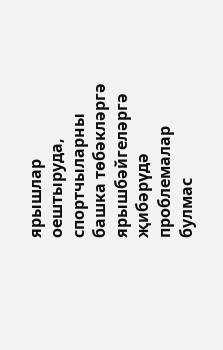ярышлар оештыруда, спортчыларны башка төбәкләргә ярышбәйгеләргә җибәрүдә проблемалар булмас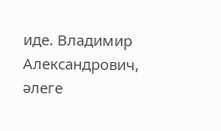иде. Владимир Александрович, әлеге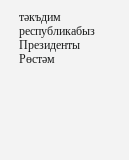тәкъдим республикабыз Президенты Рөстәм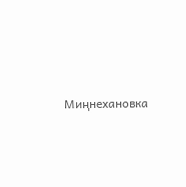Миңнехановка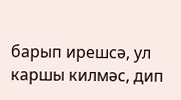барып ирешсә, ул каршы килмәс, дип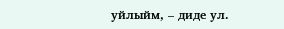уйлыйм, – диде ул.